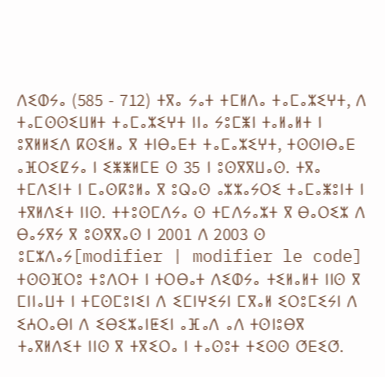ⴷⵉⵀⵢⴰ (585 - 712) ⵜⴳⴰ ⵢⴰⵜ ⵜⵎⵍⴷⴰ ⵜⴰⵎⴰⵣⵉⵖⵜ, ⴷ ⵜⴰⵎⵙⵙⵉⵡⵍⵜ ⵜⴰⵎⴰⵣⵉⵖⵜ ⵏⵏⴰ ⵢⵓⵎⵥⵏ ⵜⴰⵍⴰⵍⵜ ⵏ ⵓⴳⵍⵍⵉⴷ ⴽⵙⵉⵍⴰ ⴳ ⵜⵏⴱⴰⴹⵜ ⵜⴰⵎⴰⵣⵉⵖⵜ, ⵜⵙⵙⵏⴱⴰⴹ ⴰⴼⵔⵉⵇⵢⴰ ⵏ ⵉⵥⵥⵍⵎⴹ ⵙ 35 ⵏ ⵓⵙⴳⴳⵡⴰⵙ. ⵜⴳⴰ ⵜⵎⴷⵉⵏⵜ ⵏ ⵎⴰⵙⴽⵓⵍⴰ ⴳ ⵓⵕⴰⵙ ⴰⵣⵣⴰⵢⵔⵉ ⵜⴰⵎⴰⵥⵓⵏⵜ ⵏ ⵜⴳⵍⴷⵉⵜ ⵏⵏⵙ. ⵜⵜⵓⵙⵎⴷⵢⴰ ⵙ ⵜⵎⴷⵢⴰⵣⵜ ⴳ ⴱⴰⵔⵉⵣ ⴷ ⴱⴰⵢⴳⵢ ⴳ ⵓⵙⴳⴳⴰⵙ ⵏ 2001 ⴷ 2003 ⵙ ⵓⵎⵣⴷⴰⵢ[modifier | modifier le code]
ⵜⵙⵙⴼⵔⵓ ⵜⵓⴷⵔⵜ ⵏ ⵜⵔⴱⴰⵜ ⴷⵉⵀⵢⴰ ⵜⵉⵍⴰⵍⵜ ⵏⵏⵙ ⴳ ⵎⵏⵏⴰⵡⵜ ⵏ ⵜⵎⵙⵎⵓⵏⵉⵏ ⴷ ⵉⵎⵏⵖⵉⵢⵏ ⵎⴳⴰⵍ ⵉⵔⵓⵎⵉⵢⵏ ⴷ ⵉⵄⵔⴰⴱⵏ ⴷ ⵉⴱⵉⵣⴰⵏⵟⵉⵏ ⴰⴼⴰⴷ ⴰⴷ ⵜⵙⵏⵓⴱⴳ ⵜⴰⴳⵍⴷⵉⵜ ⵏⵏⵙ ⴳ ⵜⴳⵉⵔⴰ ⵏ ⵜⴰⵙⵓⵜ ⵜⵉⵙⵙ ⵚⴹⵉⵚ.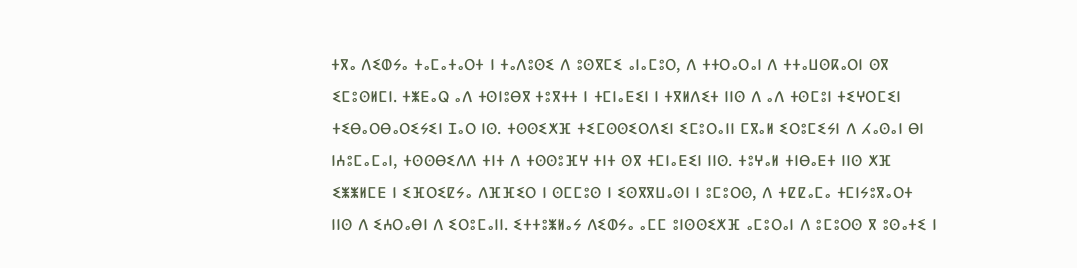ⵜⴳⴰ ⴷⵉⵀⵢⴰ ⵜⴰⵎⴰⵜⴰⵔⵜ ⵏ ⵜⴰⴷⵓⵙⵉ ⴷ ⵓⵙⴳⵎⵉ ⴰⵏⴰⵎⵓⵔ, ⴷ ⵜⵜⵔⴰⵔⴰⵏ ⴷ ⵜⵜⴰⵡⵙⴽⴰⵔⵏ ⵙⴳ ⵉⵎⵓⵙⵍⵎⵏ. ⵜⵥⴹⴰⵕ ⴰⴷ ⵜⵙⵏⵓⴱⴳ ⵜⵓⴳⵜⵜ ⵏ ⵜⵎⵏⴰⴹⵉⵏ ⵏ ⵜⴳⵍⴷⵉⵜ ⵏⵏⵙ ⴷ ⴰⴷ ⵜⵙⵎⵓⵏ ⵜⵉⵖⵔⵎⵉⵏ ⵜⵉⴱⴰⵔⴱⴰⵔⵉⵢⵉⵏ ⵊⴰⵔ ⵏⵙ. ⵜⵙⵙⵉⵅⴼ ⵜⵉⵎⵙⵙⵉⵔⴷⵉⵏ ⵉⵎⵓⵔⴰⵏⵏ ⵎⴳⴰⵍ ⵉⵔⵓⵎⵉⵢⵏ ⴷ ⵃⴰⵙⴰⵏ ⴱⵏ ⵏⵄⵓⵎⴰⵎⴰⵏ, ⵜⵙⵙⴱⵉⴷⴷ ⵜⵏⵜ ⴷ ⵜⵙⵙⵓⴼⵖ ⵜⵏⵜ ⵙⴳ ⵜⵎⵏⴰⴹⵉⵏ ⵏⵏⵙ. ⵜⵓⵖⴰⵍ ⵜⵏⴱⴰⴹⵜ ⵏⵏⵙ ⵅⴼ ⵉⵥⵥⵍⵎⴹ ⵏ ⵉⴼⵔⵉⵇⵢⴰ ⴷⴼⴼⵉⵔ ⵏ ⵙⵎⵎⵓⵙ ⵏ ⵉⵙⴳⴳⵡⴰⵙⵏ ⵏ ⵓⵎⵓⵔⵙ, ⴷ ⵜⵇⵇⴰⵎⴰ ⵜⵎⵏⵢⵓⴳⴰⵔⵜ ⵏⵏⵙ ⴷ ⵉⵄⵔⴰⴱⵏ ⴷ ⵉⵔⵓⵎⴰⵏⵏ. ⵉⵜⵜⵓⵥⵍⴰⵢ ⴷⵉⵀⵢⴰ ⴰⵎⵎ ⵓⵏⵙⵙⵉⵅⴼ ⴰⵎⵓⵔⴰⵏ ⴷ ⵓⵎⵓⵔⵙ ⴳ ⵓⵙⴰⵜⵉ ⵏ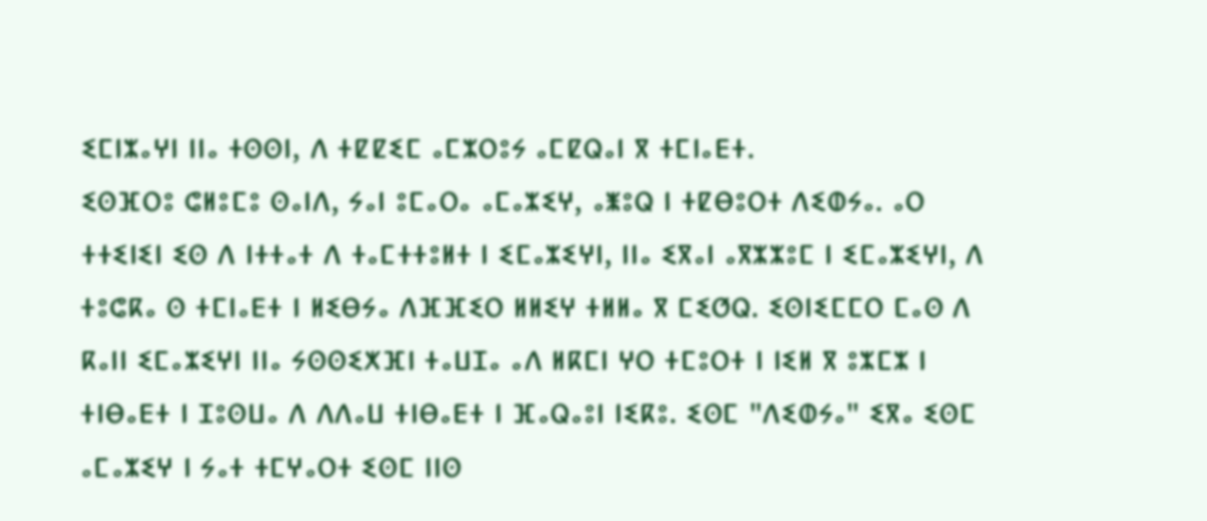ⵉⵎⵏⵣⴰⵖⵏ ⵏⵏⴰ ⵜⵙⵙⵏ, ⴷ ⵜⵇⵇⵉⵎ ⴰⵎⵣⵔⵓⵢ ⴰⵎⵇⵕⴰⵏ ⴳ ⵜⵎⵏⴰⴹⵜ.
ⵉⵙⴼⵔⵓ ⵛⵍⵓⵎⵓ ⵙⴰⵏⴷ, ⵢⴰⵏ ⵓⵎⴰⵔⴰ ⴰⵎⴰⵣⵉⵖ, ⴰⵥⵓⵕ ⵏ ⵜⵇⴱⵓⵔⵜ ⴷⵉⵀⵢⴰ. ⴰⵔ ⵜⵜⵉⵏⵉⵏ ⵉⵙ ⴷ ⵏⵜⵜⴰⵜ ⴷ ⵜⴰⵎⵜⵜⵓⵍⵜ ⵏ ⵉⵎⴰⵣⵉⵖⵏ, ⵏⵏⴰ ⵉⴳⴰⵏ ⴰⴳⵣⵣⵓⵎ ⵏ ⵉⵎⴰⵣⵉⵖⵏ, ⴷ ⵜⵓⵛⴽⴰ ⵙ ⵜⵎⵏⴰⴹⵜ ⵏ ⵍⵉⴱⵢⴰ ⴷⴼⴼⵉⵔ ⵍⵍⵉⵖ ⵜⵍⵍⴰ ⴳ ⵎⵉⵚⵕ. ⵉⵙⵏⵉⵎⵎⵔ ⵎⴰⵙ ⴷ ⴽⴰⵏⵏ ⵉⵎⴰⵣⵉⵖⵏ ⵏⵏⴰ ⵢⵙⵙⵉⵅⴼⵏ ⵜⴰⵡⵊⴰ ⴰⴷ ⵍⴽⵎⵏ ⵖⵔ ⵜⵎⵓⵔⵜ ⵏ ⵏⵉⵍ ⴳ ⵓⵣⵎⵣ ⵏ ⵜⵏⴱⴰⴹⵜ ⵏ ⵊⵓⵙⵡⴰ ⴷ ⴷⴷⴰⵡ ⵜⵏⴱⴰⴹⵜ ⵏ ⴼⴰⵕⴰⵓⵏ ⵏⵉⴽⵓ. ⵉⵙⵎ "ⴷⵉⵀⵢⴰ" ⵉⴳⴰ ⵉⵙⵎ ⴰⵎⴰⵣⵉⵖ ⵏ ⵢⴰⵜ ⵜⵎⵖⴰⵔⵜ ⵉⵙⵎ ⵏⵏⵙ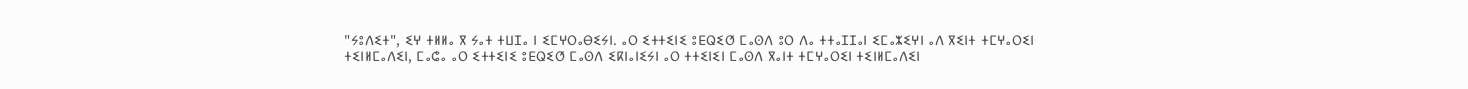"ⵢⵓⴷⵉⵜ", ⵉⵖ ⵜⵍⵍⴰ ⴳ ⵢⴰⵜ ⵜⵡⵊⴰ ⵏ ⵉⵎⵖⵔⴰⴱⵉⵢⵏ. ⴰⵔ ⵉⵜⵜⵉⵏⵉ ⵓⴹⵕⵉⵚ ⵎⴰⵙⴷ ⵓⵔ ⴷⴰ ⵜⵜⴰⵊⵊⴰⵏ ⵉⵎⴰⵣⵉⵖⵏ ⴰⴷ ⴳⵉⵏⵜ ⵜⵎⵖⴰⵔⵉⵏ ⵜⵉⵏⵍⵎⴰⴷⵉⵏ, ⵎⴰⵛⴰ ⴰⵔ ⵉⵜⵜⵉⵏⵉ ⵓⴹⵕⵉⵚ ⵎⴰⵙⴷ ⵉⴽⵏⴰⵏⵉⵢⵏ ⴰⵔ ⵜⵜⵉⵏⵉⵏ ⵎⴰⵙⴷ ⴳⴰⵏⵜ ⵜⵎⵖⴰⵔⵉⵏ ⵜⵉⵏⵍⵎⴰⴷⵉⵏ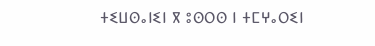ⵜⵉⵡⵙⴰⵏⵉⵏ ⴳ ⵓⵙⵔⵙ ⵏ ⵜⵎⵖⴰⵔⵉⵏ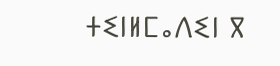ⵜⵉⵏⵍⵎⴰⴷⵉⵏ ⴳ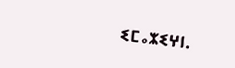ⵉⵎⴰⵣⵉⵖⵏ.